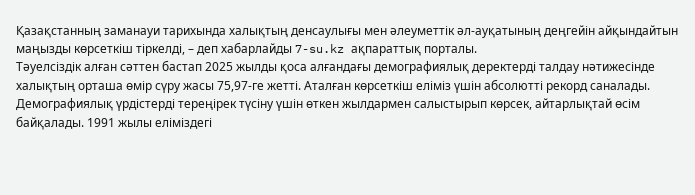Қазақстанның заманауи тарихында халықтың денсаулығы мен әлеуметтік әл-ауқатының деңгейін айқындайтын маңызды көрсеткіш тіркелді, – деп хабарлайды 7-su.kz ақпараттық порталы.
Тәуелсіздік алған сәттен бастап 2025 жылды қоса алғандағы демографиялық деректерді талдау нәтижесінде халықтың орташа өмір сүру жасы 75,97-ге жетті. Аталған көрсеткіш еліміз үшін абсолютті рекорд саналады.
Демографиялық үрдістерді тереңірек түсіну үшін өткен жылдармен салыстырып көрсек, айтарлықтай өсім байқалады. 1991 жылы еліміздегі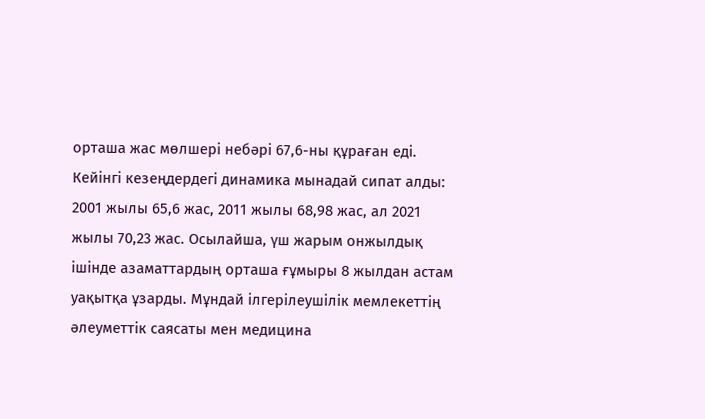орташа жас мөлшері небәрі 67,6-ны құраған еді. Кейінгі кезеңдердегі динамика мынадай сипат алды: 2001 жылы 65,6 жас, 2011 жылы 68,98 жас, ал 2021 жылы 70,23 жас. Осылайша, үш жарым онжылдық ішінде азаматтардың орташа ғұмыры 8 жылдан астам уақытқа ұзарды. Мұндай ілгерілеушілік мемлекеттің әлеуметтік саясаты мен медицина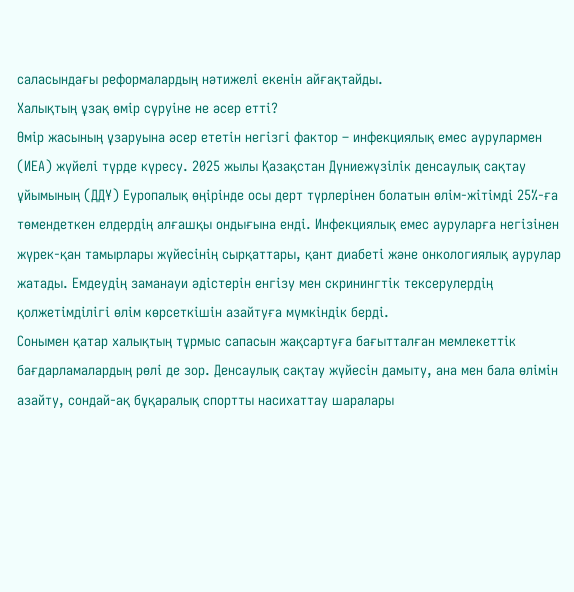саласындағы реформалардың нәтижелі екенін айғақтайды.
Халықтың ұзақ өмір сүруіне не әсер етті?
Өмір жасының ұзаруына әсер ететін негізгі фактор – инфекциялық емес аурулармен (ИЕА) жүйелі түрде күресу. 2025 жылы Қазақстан Дүниежүзілік денсаулық сақтау ұйымының (ДДҰ) Еуропалық өңірінде осы дерт түрлерінен болатын өлім-жітімді 25%-ға төмендеткен елдердің алғашқы ондығына енді. Инфекциялық емес ауруларға негізінен жүрек-қан тамырлары жүйесінің сырқаттары, қант диабеті және онкологиялық аурулар жатады. Емдеудің заманауи әдістерін енгізу мен скринингтік тексерулердің қолжетімділігі өлім көрсеткішін азайтуға мүмкіндік берді.
Сонымен қатар халықтың тұрмыс сапасын жақсартуға бағытталған мемлекеттік бағдарламалардың рөлі де зор. Денсаулық сақтау жүйесін дамыту, ана мен бала өлімін азайту, сондай-ақ бұқаралық спортты насихаттау шаралары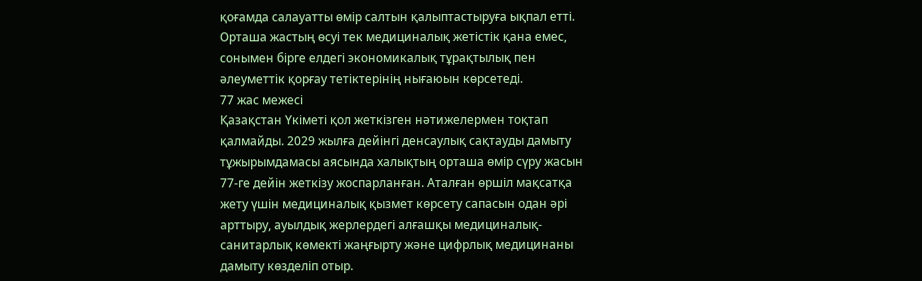қоғамда салауатты өмір салтын қалыптастыруға ықпал етті. Орташа жастың өсуі тек медициналық жетістік қана емес, сонымен бірге елдегі экономикалық тұрақтылық пен әлеуметтік қорғау тетіктерінің нығаюын көрсетеді.
77 жас межесі
Қазақстан Үкіметі қол жеткізген нәтижелермен тоқтап қалмайды. 2029 жылға дейінгі денсаулық сақтауды дамыту тұжырымдамасы аясында халықтың орташа өмір сүру жасын 77-ге дейін жеткізу жоспарланған. Аталған өршіл мақсатқа жету үшін медициналық қызмет көрсету сапасын одан әрі арттыру, ауылдық жерлердегі алғашқы медициналық-санитарлық көмекті жаңғырту және цифрлық медицинаны дамыту көзделіп отыр.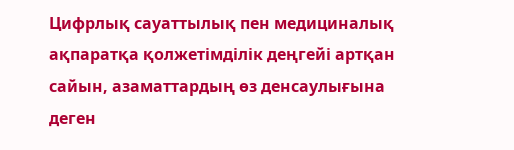Цифрлық сауаттылық пен медициналық ақпаратқа қолжетімділік деңгейі артқан сайын, азаматтардың өз денсаулығына деген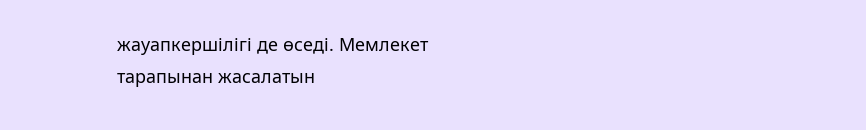жауапкершілігі де өседі. Мемлекет тарапынан жасалатын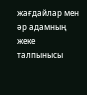жағдайлар мен әр адамның жеке талпынысы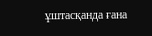ұштасқанда ғана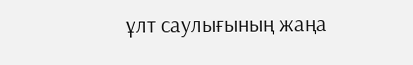ұлт саулығының жаңа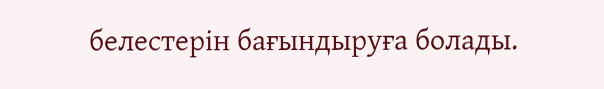белестерін бағындыруға болады.